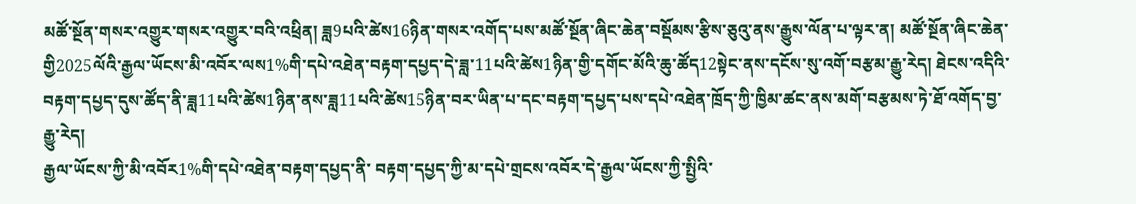མཚོ་སྔོན་གསར་འགྱུར་གསར་འགྱུར་བའི་འཕྲིན། ཟླ9པའི་ཚེས16ཉིན་གསར་འགོད་པས་མཚོ་སྔོན་ཞིང་ཆེན་བསྡོམས་རྩིས་ཅུའུ་ནས་རྒྱུས་ལོན་པ་ལྟར་ན། མཚོ་སྔོན་ཞིང་ཆེན་གྱི2025ལོའི་རྒྱལ་ཡོངས་མི་འབོར་ལས1%གི་དཔེ་འཐེན་བརྟག་དཔྱད་དེ་ཟླ་11པའི་ཚེས1ཉིན་གྱི་དགོང་མོའི་ཆུ་ཚོད12སྟེང་ནས་དངོས་སུ་འགོ་བརྩམ་རྒྱུ་རེད། ཐེངས་འདིའི་བརྟག་དཔྱད་དུས་ཚོད་ནི་ཟླ11པའི་ཚེས1ཉིན་ནས་ཟླ11པའི་ཚེས15ཉིན་བར་ཡིན་པ་དང་བརྟག་དཔྱད་པས་དཔེ་འཐེན་ཁྲོད་ཀྱི་ཁྱིམ་ཚང་ནས་མགོ་བརྩམས་ཏེ་ཐོ་འགོད་བྱ་རྒྱུ་རེད།
རྒྱལ་ཡོངས་ཀྱི་མི་འབོར1%གི་དཔེ་འཐེན་བརྟག་དཔྱད་ནི་ བརྟག་དཔྱད་ཀྱི་མ་དཔེ་གྲངས་འབོར་དེ་རྒྱལ་ཡོངས་ཀྱི་སྤྱིའི་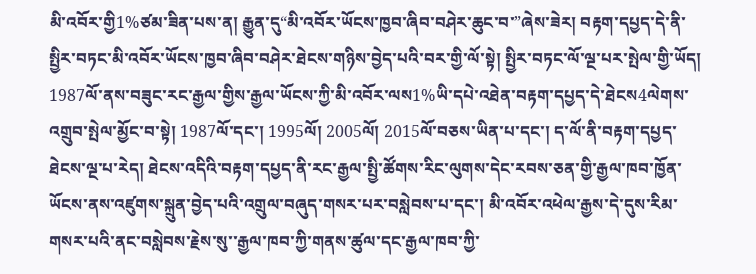མི་འབོར་གྱི1%ཙམ་ཟིན་པས་ན། རྒྱུན་དུ“མི་འབོར་ཡོངས་ཁྱབ་ཞིབ་བཤེར་ཆུང་བ་”ཞེས་ཟེར། བརྟག་དཔྱད་དེ་ནི་སྤྱིར་བཏང་མི་འབོར་ཡོངས་ཁྱབ་ཞིབ་བཤེར་ཐེངས་གཉིས་བྱེད་པའི་བར་གྱི་ལོ་སྟེ། སྤྱིར་བཏང་ལོ་ལྔ་པར་སྤེལ་གྱི་ཡོད། 1987ལོ་ནས་བཟུང་རང་རྒྱལ་གྱིས་རྒྱལ་ཡོངས་ཀྱི་མི་འབོར་ལས1%ཡི་དཔེ་འཐེན་བརྟག་དཔྱད་དེ་ཐེངས4ལེགས་འགྲུབ་སྤེལ་མྱོང་བ་སྟེ། 1987ལོ་དང་། 1995ལོ། 2005ལོ། 2015ལོ་བཅས་ཡིན་པ་དང་། ད་ལོ་ནི་བརྟག་དཔྱད་ཐེངས་ལྔ་པ་རེད། ཐེངས་འདིའི་བརྟག་དཔྱད་ནི་རང་རྒྱལ་སྤྱི་ཚོགས་རིང་ལུགས་དེང་རབས་ཅན་གྱི་རྒྱལ་ཁབ་ཁྱོན་ཡོངས་ནས་འཛུགས་སྐྲུན་བྱེད་པའི་འགྲུལ་བཞུད་གསར་པར་བསླེབས་པ་དང་། མི་འབོར་འཕེལ་རྒྱས་དེ་དུས་རིམ་གསར་པའི་ནང་བསླེབས་རྗེས་སུ་་རྒྱལ་ཁབ་ཀྱི་གནས་ཚུལ་དང་རྒྱལ་ཁབ་ཀྱི་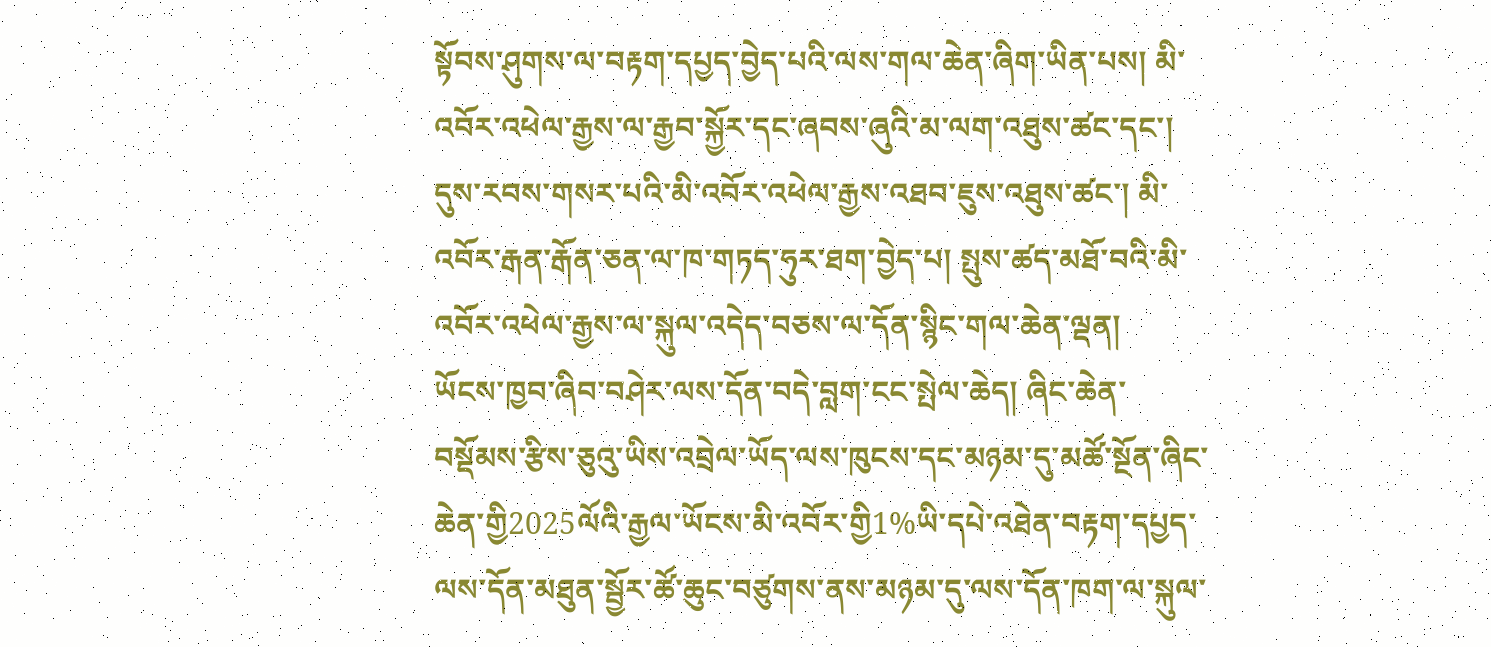སྟོབས་ཤུགས་ལ་བརྟག་དཔྱད་བྱེད་པའི་ལས་གལ་ཆེན་ཞིག་ཡིན་པས། མི་འབོར་འཕེལ་རྒྱས་ལ་རྒྱབ་སྐྱོར་དང་ཞབས་ཞུའི་མ་ལག་འཐུས་ཚང་དང་། དུས་རབས་གསར་པའི་མི་འབོར་འཕེལ་རྒྱས་འཐབ་ཇུས་འཐུས་ཚང་། མི་འབོར་རྒན་རྒོན་ཅན་ལ་ཁ་གཏད་ཧུར་ཐག་བྱེད་པ། སྤུས་ཚད་མཐོ་བའི་མི་འབོར་འཕེལ་རྒྱས་ལ་སྐུལ་འདེད་བཅས་ལ་དོན་སྙིང་གལ་ཆེན་ལྡན།
ཡོངས་ཁྱབ་ཞིབ་བཤེར་ལས་དོན་བདེ་བླག་ངང་སྤེལ་ཆེད། ཞིང་ཆེན་བསྡོམས་རྩིས་ཅུའུ་ཡིས་འབྲེལ་ཡོད་ལས་ཁུངས་དང་མཉམ་དུ་མཚོ་སྔོན་ཞིང་ཆེན་གྱི2025ལོའི་རྒྱལ་ཡོངས་མི་འབོར་གྱི1%ཡི་དཔེ་འཐེན་བརྟག་དཔྱད་ལས་དོན་མཐུན་སྦྱོར་ཚོ་ཆུང་བཙུགས་ནས་མཉམ་དུ་ལས་དོན་ཁག་ལ་སྐུལ་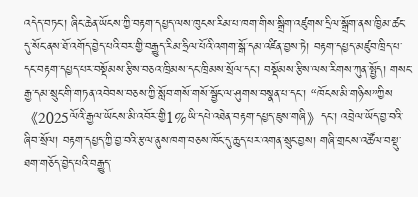འདེད་བཏང་། ཞིང་ཆེན་ཡོངས་ཀྱི་བརྟག་དཔྱད་ལས་ཁུངས་རིམ་པ་ཁག་གིས་སྒྲིག་འཛུགས་དྲིལ་སྒྲོག་ནས་ཁྱིམ་ཚང་དུ་སོང་ནས་ཐོ་འགོད་བྱེད་པའི་བར་གྱི་བརྒྱུད་རིམ་ཧྲིལ་པོའི་འགག་སྒོ་དམ་འཛིན་བྱས་ཏེ། བརྟག་དཔྱད་མཛུབ་ཁྲིད་པ་དང་བརྟག་དཔྱད་པར་བསྡོམས་རྩིས་བཅའ་ཁྲིམས་དང་ཁྲིམས་སྲོལ་དང་། བསྡོམས་རྩིས་ལས་རིགས་ཀུན་སྤྱོད། གསང་རྒྱ་དམ་སྲུང་གི་གཏན་འབེབས་བཅས་ཀྱི་སློབ་གསོ་གསོ་སྦྱོང་ལ་ཤུགས་བསྣན་པ་དང་། “ཁོངས་མི་གཉིས”ཀྱིས《2025ལོའི་རྒྱལ་ཡོངས་མི་འབོར་གྱི1%ཡི་དཔེ་འཐེན་བརྟག་དཔྱད་ཇུས་གཞི》དང་། འབྲེལ་ཡོད་བྱ་བའི་ཞིབ་སྲོལ། བརྟག་དཔྱད་ཀྱི་བྱ་བའི་རྩལ་ནུས་ཁག་བཅས་ཁོང་དུ་ཆུད་པར་འགན་སྲུང་བྱས། གཞི་གྲངས་འཚོལ་བསྡུ་ཐག་གཅོད་བྱེད་པའི་བརྒྱུད་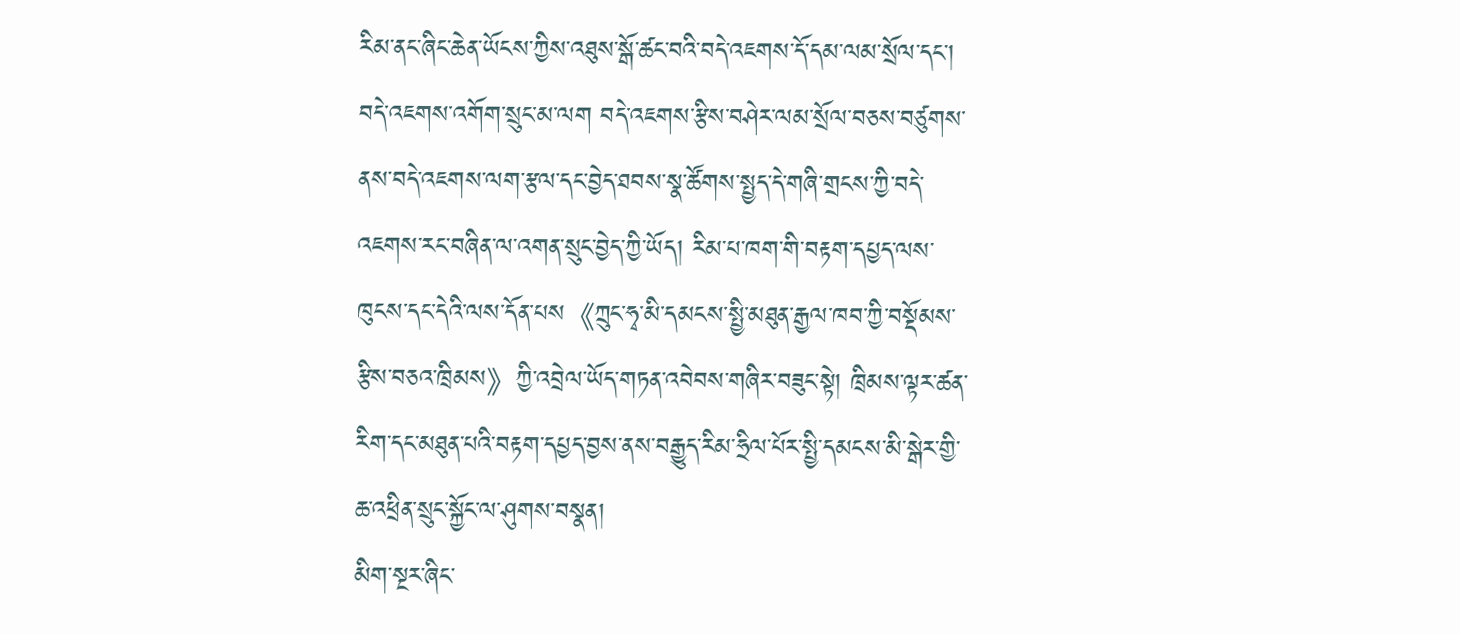རིམ་ནང་ཞིང་ཆེན་ཡོངས་ཀྱིས་འཐུས་སྒོ་ཚང་བའི་བདེ་འཇགས་དོ་དམ་ལམ་སྲོལ་དང་། བདེ་འཇགས་འགོག་སྲུང་མ་ལག བདེ་འཇགས་རྩིས་བཤེར་ལམ་སྲོལ་བཅས་བཙུགས་ནས་བདེ་འཇགས་ལག་རྩལ་དང་བྱེད་ཐབས་སྣ་ཚོགས་སྤྱད་དེ་གཞི་གྲངས་ཀྱི་བདེ་འཇགས་རང་བཞིན་ལ་འགན་སྲུང་བྱེད་ཀྱི་ཡོད། རིམ་པ་ཁག་གི་བརྟག་དཔྱད་ལས་ཁུངས་དང་དེའི་ལས་དོན་པས《ཀྲུང་ཧྭ་མི་དམངས་སྤྱི་མཐུན་རྒྱལ་ཁབ་ཀྱི་བསྡོམས་རྩིས་བཅའ་ཁྲིམས》ཀྱི་འབྲེལ་ཡོད་གཏན་འབེབས་གཞིར་བཟུང་སྟེ། ཁྲིམས་ལྟར་ཚན་རིག་དང་མཐུན་པའི་བརྟག་དཔྱད་བྱས་ནས་བརྒྱུད་རིམ་ཧྲིལ་པོར་སྤྱི་དམངས་མི་སྒེར་གྱི་ཆ་འཕྲིན་སྲུང་སྐྱོང་ལ་ཤུགས་བསྣན།
མིག་སྔར་ཞིང་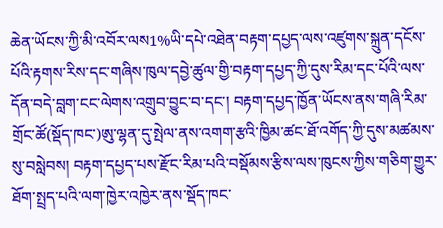ཆེན་ཡོངས་ཀྱི་མི་འབོར་ལས1%ཡི་དཔེ་འཐེན་བརྟག་དཔྱད་ལས་འཛུགས་སྐྲུན་དངོས་པོའི་རྟགས་རིས་དང་གཞིས་ཁུལ་དབྱེ་ཚུལ་གྱི་བརྟག་དཔྱད་ཀྱི་དུས་རིམ་དང་པོའི་ལས་དོན་བདེ་བླག་ངང་ལེགས་འགྲུབ་བྱུང་བ་དང་། བརྟག་དཔྱད་ཁྱོན་ཡོངས་ནས་གཞི་རིམ་གྲོང་ཚོ(སྡོད་ཁང་)ཨུ་ལྷན་དུ་སྤེལ་ནས་འགག་རྩའི་ཁྱིམ་ཚང་ཐོ་འགོད་ཀྱི་དུས་མཚམས་སུ་བསླེབས། བརྟག་དཔྱད་པས་རྫོང་རིམ་པའི་བསྡོམས་རྩིས་ལས་ཁུངས་ཀྱིས་གཅིག་གྱུར་ཐོག་སྤྲད་པའི་ལག་ཁྱེར་འཁྱེར་ནས་སྡོད་ཁང་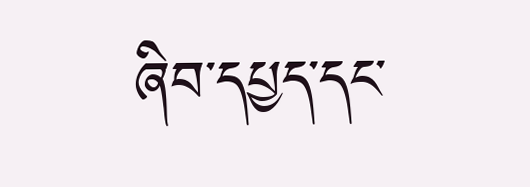ཞིབ་དཔྱད་དང་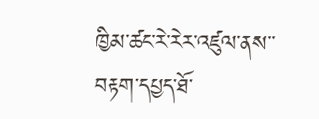ཁྱིམ་ཚང་རེ་རེར་འཛུལ་ནས་་བརྟག་དཔྱད་ཐོ་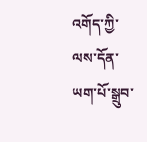འགོད་ཀྱི་ལས་དོན་ཡག་པོ་སྒྲུབ་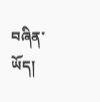བཞིན་ཡོད།